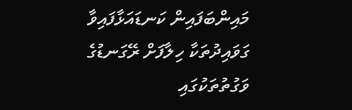މައިންބަފައިން ކަނޑައަޅާފައިވާ ގަވައިދުތަކާ ހިލާފަށް ރޭގަނޑުގެ ވަގުތުތަކުގައި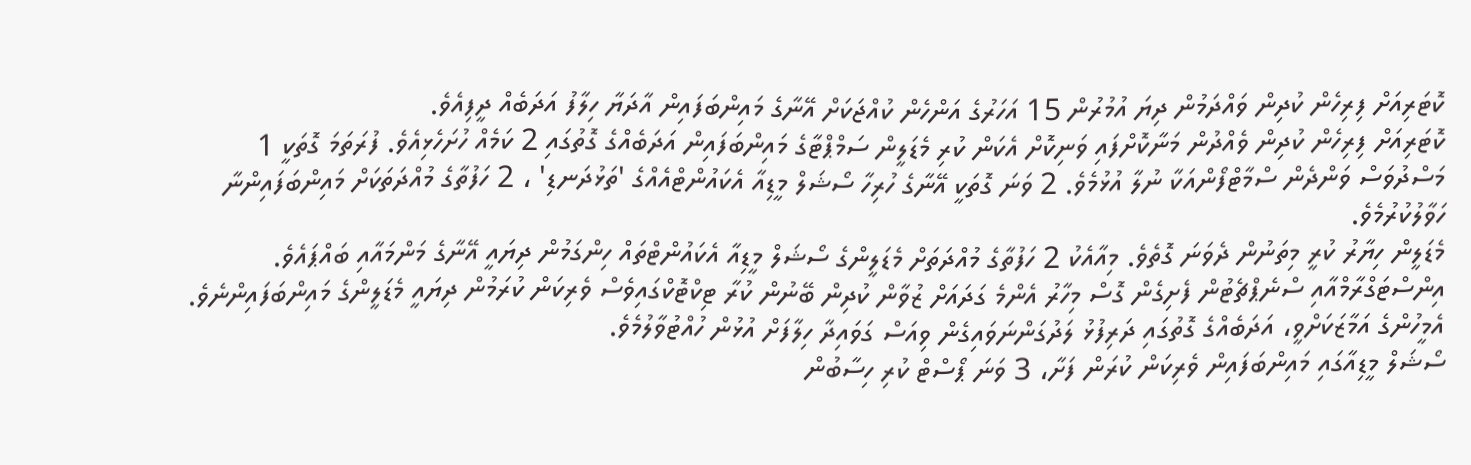ކޮޓަރިއަށް ފިރިހެން ކުދިން ވައްދަމުން ދިޔަ އުމުރުން 15 އަހަރުގެ އަންހެން ކުއްޖަކަށް އޭނާގެ މައިންބަފައިން އާދަޔާ ހިލާފު އަދަބެއް ދީފިއެވެ.
ކޮޓަރިއަށް ފިރިހެން ކުދިން ވެއްދުން މަނާކޮށްފައި ވަނިކޮށް އެކަން ކުރި މެޑަލީން ސަމްޕްޓާގެ މައިންބަފައިން އަދަބެއްގެ ގޮތުގައި 2 ކަމެއް ހުށަހެޅިއެވެ. ފުރަތަމަ ގޮތަކީ 1 މަސްދުވަސް ވަންދެން ސްމާޓްފޯންއަކާ ނުލާ އުޅުމެވެ. 2 ވަނަ ގޮތަކީ އޭނާގެ ހުރިހާ ސޯޝަލް މީޑިއާ އެކައުންޓްއެއްގެ 'ތަޅުދަނޑި' ، 2 ހަފުތާގެ މުއްދަތަކަށް މައިންބަފައިންނާ ހަވާލުކުރުމެވެ.
މެޑަލީން ހިޔާރު ކުރީ މިތަނުން ދެވަނަ ގޮތެވެ. މިއާއެކު 2 ހަފުތާގެ މުއްދަތަށް މެޑަލީންގެ ސޯޝަލް މީޑިއާ އެކައުންޓްތައް ހިންގަމުން ދިޔައީ އޭނާގެ މަންމައާއި ބައްޕައެވެ. އިންސްޓަގްރާމްއާއި ސްނެޕްޗެޓުން ފެށިގެން ގޮސް މިހާރު އެންމެ ގަދައަށް ޒުވާން ކުދިން ބޭނުން ކުރާ ޓިކްޓޮކްގައިވެސް ވެރިކަން ކުރަމުން ދިޔައީ މެޑަލީންގެ މައިންބަފައިންނެވެ. އެމީހުންގެ އަމާޒަކަށްވީ، އަދަބެއްގެ ގޮތުގައި ދަރިފުޅު ލަދުގަންނަވައިގެން ވިއަސް ގަވައިދާ ހިލާފަށް އުޅުން ހުއްޓުވާލުމެވެ.
ސޯޝަލް މީޑިއާގައި މައިންބަފައިން ވެރިކަން ކުރަން ފަށާ، 3 ވަނަ ޕޯސްޓް ކުރި ހިސާބުން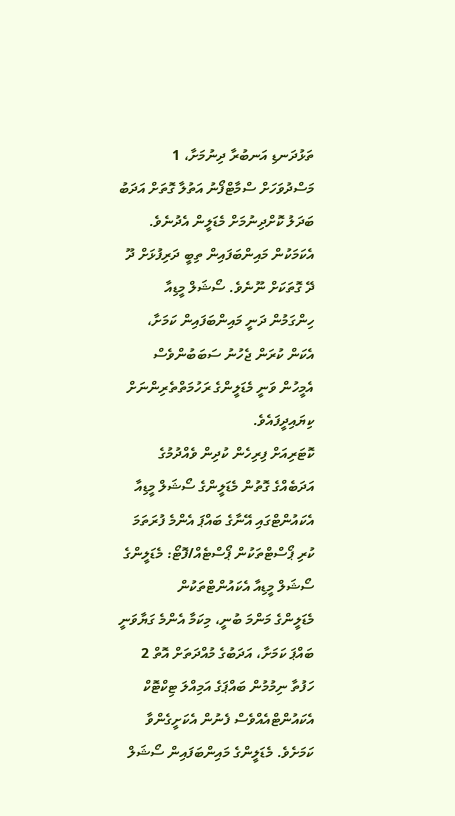ތަޅުދަނޑި އަނބުރާ ދިނުމަށާ، 1 މަސްދުވަހަށް ސްމާޓްފޯނު އަތުލާ ގޮތަށް އަދަބު ބަދަލު ކޮށްދިނުމަށް މެޑަލީން އެދުނެވެ. އެކަމަކުން މައިންބަފައިން ތިބީ ދަރިފުޅަށް ދޫ ދޭ ގޮތަކަށް ނޫނެވެ. ސޯޝަލް މީޑިއާ ހިންގަމުން ދަނީ މައިންބަފައިން ކަމަށާ، އެކަން ކުރަން ޖެހުނު ސަބަބުންވެސް އެމީހުން ވަނީ މެޑަލީންގެ ރަހުމަތްތެރިންނަށް ކިޔައިދީފައެވެ.
ކޮޓަރިއަށް ފިރިހެން ކުދިން ވެއްދުމުގެ އަދަބެއްގެ ގޮތުން މެޑަލީންގެ ސޯޝަލް މީޑިއާ އެކައުންޓްގައި އޭނާގެ ބައްޕަ އެންމެ ފުރަތަމަ ކުރި ޕޯސްޓްތަކުން ޕޯސްޓެއް/ފޮޓޯ: މެޑަލީންގެ ސޯޝަލް މީޑިއާ އެކައުންޓްތަކުން
މެޑަލީންގެ މަންމަ ބުނީ، މިކަމާ އެންމެ ގަޔާވަނީ ބައްޕަ ކަމަށާ، އަދަބުގެ މުއްދަތަށް އޮތް 2 ހަފުތާ ނިމުމުން ބައްޕަގެ އަމިއްލަ ޓިކްޓޮކް އެކައުންޓްއެއްވެސް ފެނުން އެކަށީގެންވާ ކަމަށެވެ. މެޑަލީންގެ މައިންބަފައިން ސޯޝަލް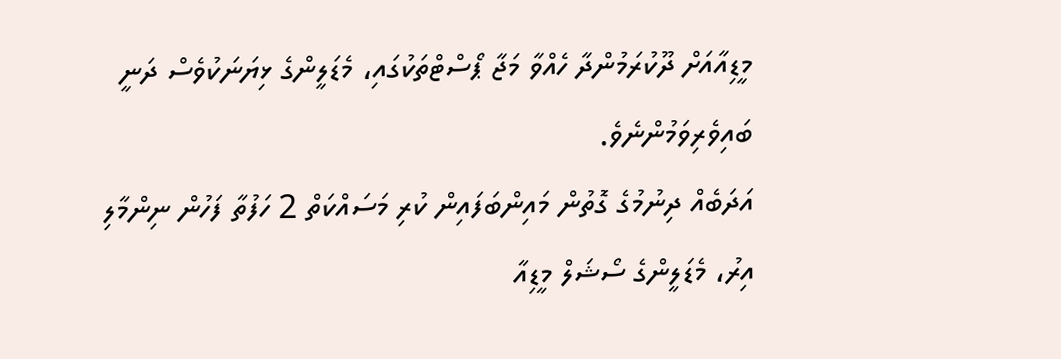މީޑިއާއަށް ދޫކުރަމުންދާ ހެއްވާ މަޖާ ޕޯސްޓްތަކުގައި، މެޑަލީންގެ ޅިޔަނަކުވެސް ދަނީ ބައިވެރިވަމުންނެވެ.
އަދަބެއް ދިނުމުގެ ގޮތުން މައިންބަފައިން ކުރި މަސައްކަތް 2 ހަފުތާ ފަހުން ނިންމާލި އިރު، މެޑަލީންގެ ސޯޝަލް މީޑިއާ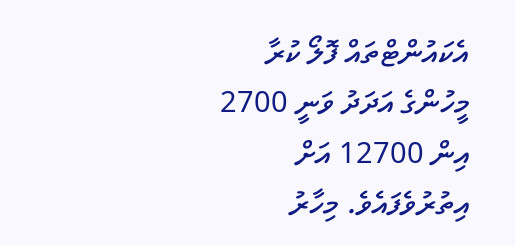އެކައުންޓްތައް ފޮލޯ ކުރާ މީހުންގެ އަދަދު ވަނީ 2700 އިން 12700 އަށް އިތުރުވެފައެވެ. މިހާރު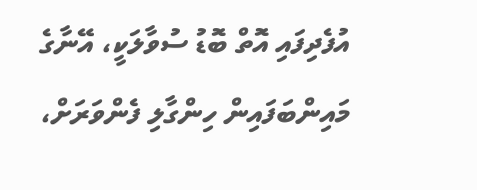އުފެދިފައި އޮތް ބޮޑު ސުވާލަކީ، އޭނާގެ މައިންބަފައިން ހިންގާލި ފެންވަރަށް،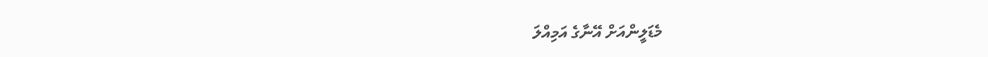މެޑަލީންއަށް އޭނާގެ އަމިއްލަ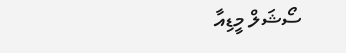ސޯޝަލް މީޑިއާ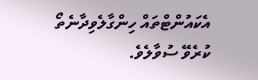އެކައުންޓްތައް ހިންގާލެވިދާނެތޯ ކުރެވޭ ސުވާލެވެ.